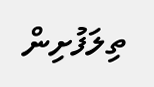ތިލަފުށިން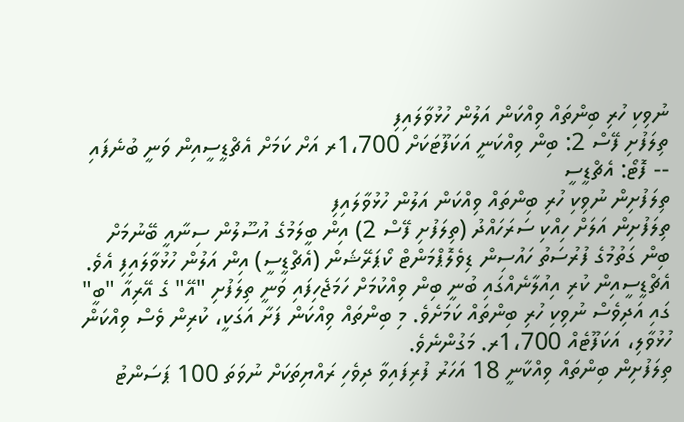ނުވިކި ހުރި ބިންތައް ވިއްކަން އަލުން ހުޅުވާލައިފި
ތިލަފުށި ފޭސް 2: ބިން ވިއްކަނީ އަކަފޫޓަކަށް 1،700ރ އަށް ކަމަށް އެޗްޑީސީއިން ވަނީ ބުނެފައި -- ފޮޓޯ: އެޗްޑީސީ
ތިލަފުށިން ނުވިކި ހުރި ބިންތައް ވިއްކަން އަލުން ހުޅުވާލައިފި
ތިލަފުށިން އަލަށް ހިއްކި ސަރަހައްދު (ތިލަފުށި ފޭސް 2) އިން ބީލަމުގެ އުސޫލުން ސިނާއީ ބޭނުމަށް ބިން ގަތުމުގެ ފުރުސަތު ހައުސިން ޑިވެލޮޕްމަންޓް ކޯޕަރޭޝަން (އެޗްޑީސީ) އިން އަލުން ހުޅުވާލައިފި އެވެ.
އެޗްޑީސީއިން ކުރި އިއުލާނެއްގައި ބުނީ ބިން ވިއްކުމަށް ހަމަޖެހިފައި ވަނީ ތިލަފުށި "އޭ" ގެ އޭރިއާ "ބީ" ގައި އަދިވެސް ނުވިކި ހުރި ބިންތައް ކަމަށެވެ. މި ބިންތައް ވިއްކަން ފަށާ އަގަކީ، ކުރިން ވެސް ވިއްކަން ހުޅުވާލި، އަކަފޫޓެއް 1،700ރ. މަގުންނެވެ.
ތިލަފުށިން ބިންތައް ވިއްކާނީ 18 އަހަރު ފުރިފައިވާ ދިވެހި ރައްޔިތަކަށް ނުވަތަ 100 ޕަސަންޓު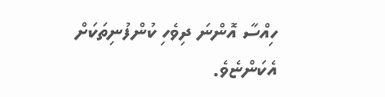ހިއްސާ އޮންނަ ދިވެހި ކުންފުނިތަކަށް އެކަންޏެވެ.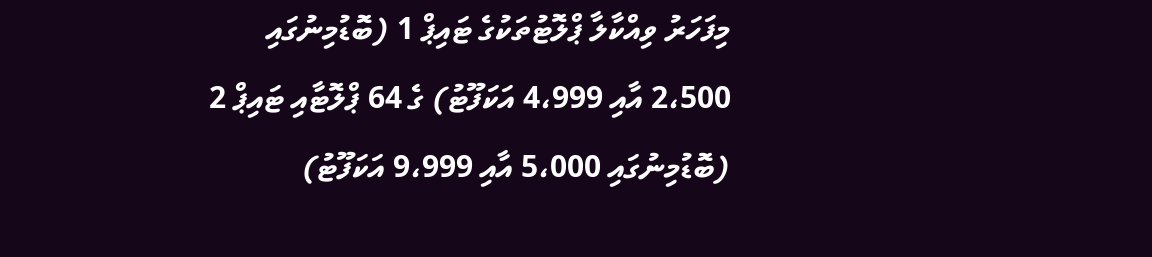މިފަހަރު ވިއްކާލާ ޕްލޮޓުތަކުގެ ޓައިޕް 1 (ބޮޑުމިނުގައި 2،500 އާއި 4،999 އަކަފޫޓު) ގެ 64 ޕްލޮޓާއި ޓައިޕް 2 (ބޮޑުމިނުގައި 5،000 އާއި 9،999 އަކަފޫޓު)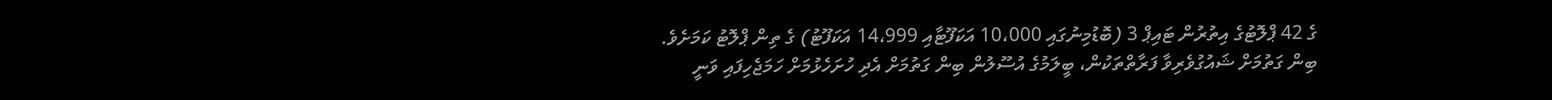ގެ 42 ޕްލޮޓުގެ އިތުރުން ޓައިޕް 3 (ބޮޑުމިނުގައި 10،000 އަކަފޫޓާއި 14،999 އަކަފޫޓު) ގެ ތިން ޕްލޮޓު ކަމަށެވެ.
ބިން ގަތުމަށް ޝައުގުވެރިވާ ފަރާތްތަކުން، ބީލަމުގެ އުސޫލުން ބިން ގަތުމަށް އެދި ހުށަހެޅުމަށް ހަމަޖެހިފައި ވަނީ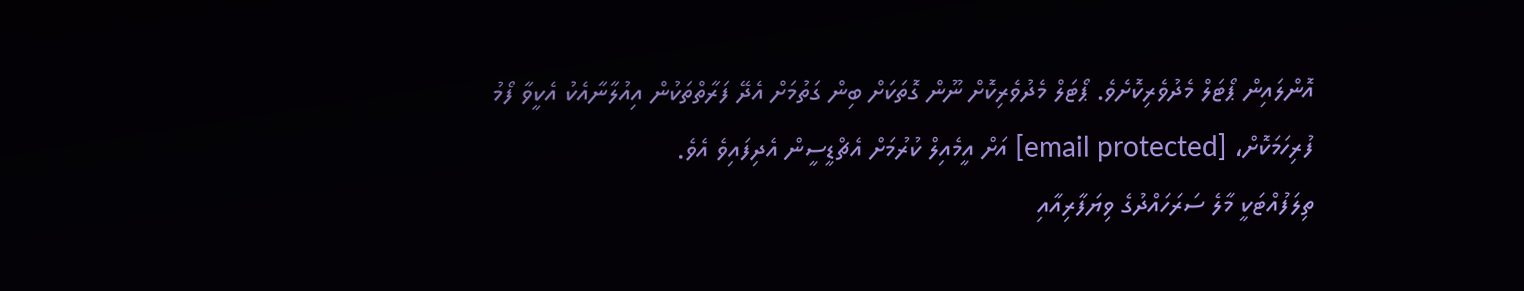އޮންލައިން ޕޯޓަލް މެދުވެރިކޮށެވެ. ޕޯޓަލް މެދުވެރިކޮށް ނޫން ގޮތަކަށް ބިން ގަތުމަށް އެދޭ ފަރާތްތަކުން އިއުލާނާއެކު އެކީވާ ފޯމު ފުރިހަމަކޮށް، [email protected] އަށް އީމެއިލް ކުރުމަށް އެޗްޑީސީން އެދިފައިވެ އެވެ.
ތިލަފުއްޓަކީ މާލެ ސަރަހައްދުގެ ވިޔަފާރިއާއި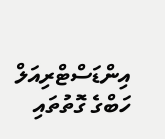އިންޑަސްޓްރިއަލް ހަބްގެ ގޮތުތައި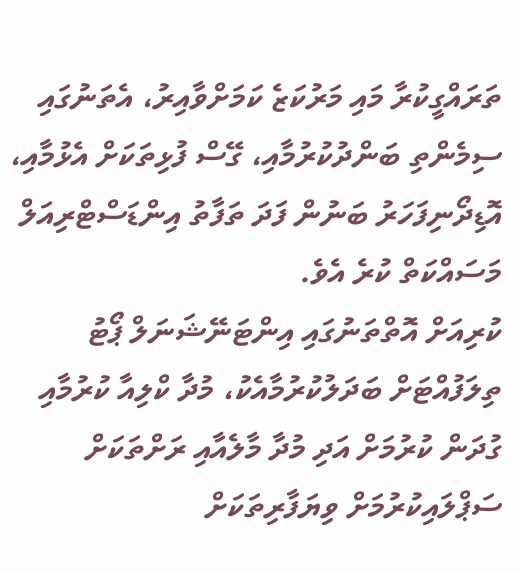ތަރައްގީކުރާ މައި މަރުކަޒެ ކަމަށްވާއިރު، އެތަނުގައި ސިމެންތި ބަންދުކުރުމާއި، ގޭސް ފުޅިތަކަށް އެޅުމާއި، އޮޑިދޯނިފަހަރު ބަނުން ފަދަ ތަފާތު އިންޑަސްޓްރިއަލް މަސައްކަތް ކުރެ އެވެ.
ކުރިއަށް އޮތްތަނުގައި އިންޓަނޭޝަނަލް ޕޯޓު ތިލަފުއްޓަށް ބަދަލުކުރުމާއެކު، މުދާ ކްލިއާ ކުރުމާއި ގުދަން ކުރުމަށް އަދި މުދާ މާލެއާއި ރަށްތަކަށް ސަޕްލައިކުރުމަށް ވިޔަފާރިތަކަށް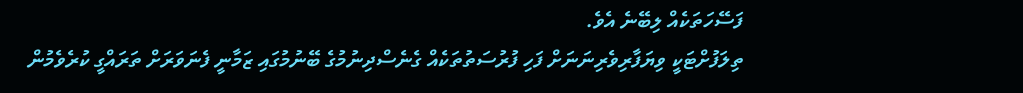ފަސޭހަތަކެއް ލިބޭނެ އެވެ.
ތިލަފުށްޓަކީ ވިޔަފާރިވެރިނަނަށް ފަހި ފުރުސަތުތަކެއް ގެނެސްދިނުމުގެ ބޭނުމުގައި ޒަމާނީ ފެނަވަރަށް ތަރައްގީ ކުރެވެމުން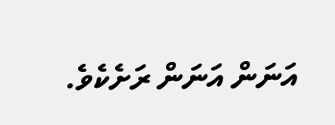އަނަން އަނަން ރަށެކެވެ.